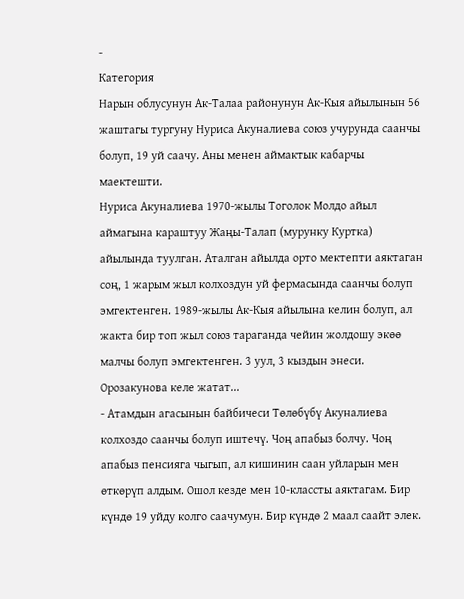-
Категория
Нарын облусунун Ак-Талаа районунун Ак-Кыя айылынын 56 жаштагы тургуну Нуриса Акуналиева союз учурунда саанчы болуп, 19 уй саачу. Аны менен аймактык кабарчы маектешти.
Нуриса Акуналиева 1970-жылы Тоголок Молдо айыл аймагына караштуу Жаңы-Талап (мурунку Куртка) айылында туулган. Аталган айылда орто мектепти аяктаган соң, 1 жарым жыл колхоздун уй фермасында саанчы болуп эмгектенген. 1989-жылы Ак-Кыя айылына келин болуп, ал жакта бир топ жыл союз тараганда чейин жолдошу экөө малчы болуп эмгектенген. 3 уул, 3 кыздын энеси.
Орозакунова келе жатат...
- Атамдын агасынын байбичеси Төлөбүбү Акуналиева колхоздо саанчы болуп иштечү. Чоң апабыз болчу. Чоң апабыз пенсияга чыгып, ал кишинин саан уйларын мен өткөрүп алдым. Ошол кезде мен 10-классты аяктагам. Бир күндө 19 уйду колго саачумун. Бир күндө 2 маал саайт элек.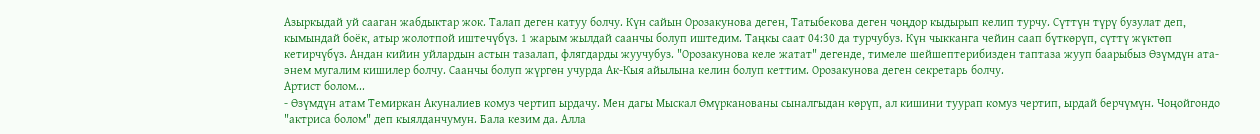Азыркыдай уй сааган жабдыктар жок. Талап деген катуу болчу. Күн сайын Орозакунова деген, Татыбекова деген чоңдор кыдырып келип турчу. Сүттүн түрү бузулат деп, кымындай боёк, атыр жолотпой иштечүбүз. 1 жарым жылдай саанчы болуп иштедим. Таңкы саат 04:30 да турчубуз. Күн чыкканга чейин саап бүткөрүп, сүттү жүктөп кетирчүбүз. Андан кийин уйлардын астын тазалап, флягдарды жуучубуз. "Орозакунова келе жатат" дегенде, тимеле шейшептерибизден таптаза жууп баарыбыз Өзүмдүн ата-энем мугалим кишилер болчу. Саанчы болуп жүргөн учурда Ак-Кыя айылына келин болуп кеттим. Орозакунова деген секретарь болчу.
Артист болом...
- Өзүмдүн атам Темиркан Акуналиев комуз чертип ырдачу. Мен дагы Мыскал Өмүрканованы сыналгыдан көрүп, ал кишини туурап комуз чертип, ырдай берчүмүн. Чоңойгондо "актриса болом" деп кыялданчумун. Бала кезим да. Алла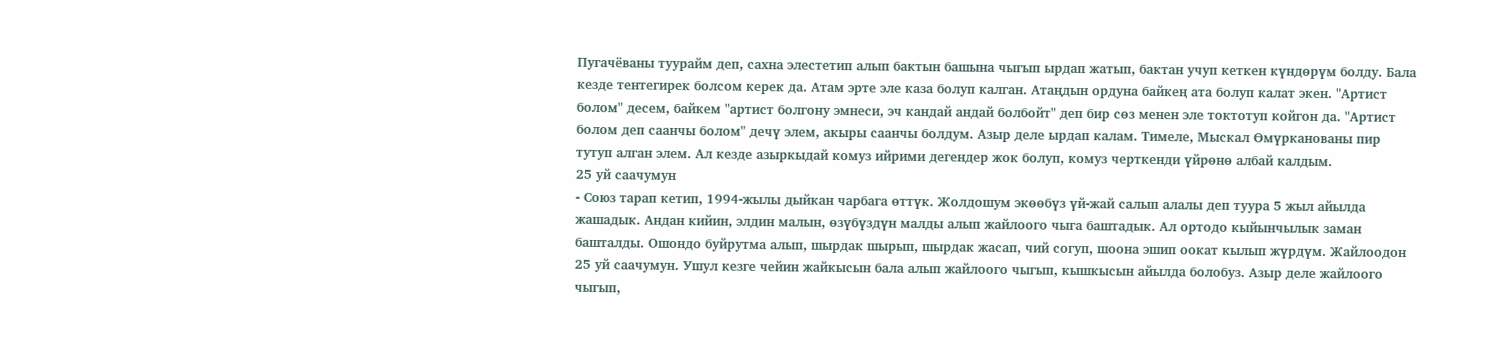Пугачёваны туурайм деп, сахна элестетип алып бактын башына чыгып ырдап жатып, бактан учуп кеткен күндөрүм болду. Бала кезде тентегирек болсом керек да. Атам эрте эле каза болуп калган. Атаңдын ордуна байкең ата болуп калат экен. "Артист болом" десем, байкем "артист болгону эмнеси, эч кандай андай болбойт" деп бир сөз менен эле токтотуп койгон да. "Артист болом деп саанчы болом" дечү элем, акыры саанчы болдум. Азыр деле ырдап калам. Тимеле, Мыскал Өмүрканованы пир тутуп алган элем. Ал кезде азыркыдай комуз ийрими дегендер жок болуп, комуз черткенди үйрөнө албай калдым.
25 уй саачумун
- Союз тарап кетип, 1994-жылы дыйкан чарбага өттүк. Жолдошум экөөбүз үй-жай салып алалы деп туура 5 жыл айылда жашадык. Андан кийин, элдин малын, өзүбүздүн малды алып жайлоого чыга баштадык. Ал ортодо кыйынчылык заман башталды. Ошондо буйрутма алып, шырдак шырып, шырдак жасап, чий согуп, шоона эшип оокат кылып жүрдүм. Жайлоодон 25 уй саачумун. Ушул кезге чейин жайкысын бала алып жайлоого чыгып, кышкысын айылда болобуз. Азыр деле жайлоого чыгып,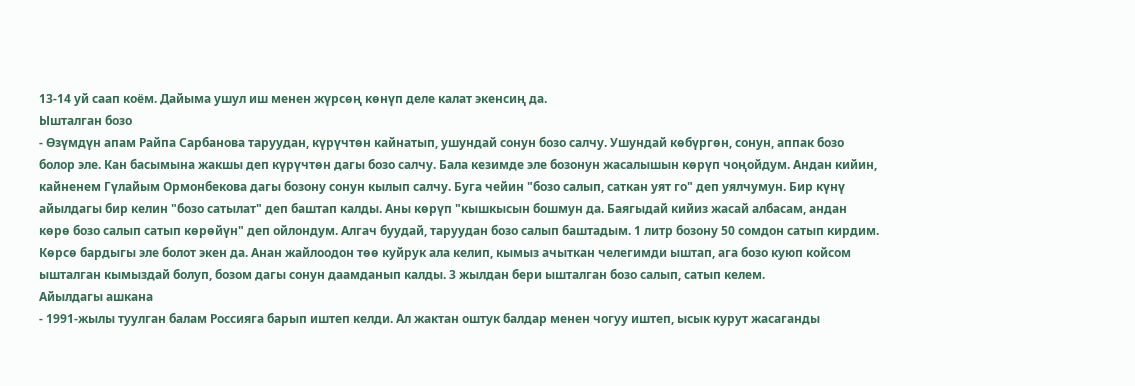13-14 уй саап коём. Дайыма ушул иш менен жүрсөң көнүп деле калат экенсиң да.
Ышталган бозо
- Өзүмдүн апам Райпа Сарбанова таруудан, күрүчтөн кайнатып, ушундай сонун бозо салчу. Ушундай көбүргөн, сонун, аппак бозо болор эле. Кан басымына жакшы деп күрүчтөн дагы бозо салчу. Бала кезимде эле бозонун жасалышын көрүп чоңойдум. Андан кийин, кайненем Гүлайым Ормонбекова дагы бозону сонун кылып салчу. Буга чейин "бозо салып, саткан уят го" деп уялчумун. Бир күнү айылдагы бир келин "бозо сатылат" деп баштап калды. Аны көрүп "кышкысын бошмун да. Баягыдай кийиз жасай албасам, андан көрө бозо салып сатып көрөйүн" деп ойлондум. Алгач буудай, таруудан бозо салып баштадым. 1 литр бозону 50 сомдон сатып кирдим. Көрсө бардыгы эле болот экен да. Анан жайлоодон төө куйрук ала келип, кымыз ачыткан челегимди ыштап, ага бозо куюп койсом ышталган кымыздай болуп, бозом дагы сонун даамданып калды. 3 жылдан бери ышталган бозо салып, сатып келем.
Айылдагы ашкана
- 1991-жылы туулган балам Россияга барып иштеп келди. Ал жактан оштук балдар менен чогуу иштеп, ысык курут жасаганды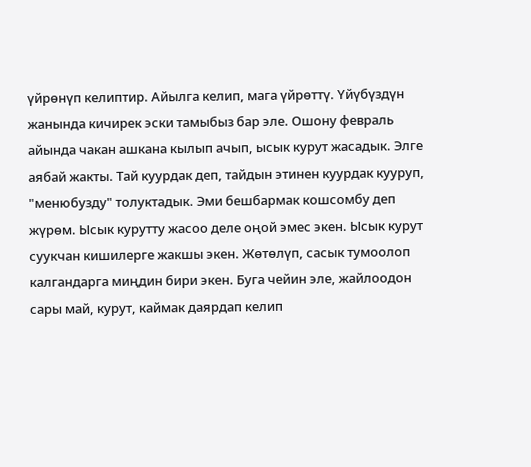үйрөнүп келиптир. Айылга келип, мага үйрөттү. Үйүбүздүн жанында кичирек эски тамыбыз бар эле. Ошону февраль айында чакан ашкана кылып ачып, ысык курут жасадык. Элге аябай жакты. Тай куурдак деп, тайдын этинен куурдак кууруп, "менюбузду" толуктадык. Эми бешбармак кошсомбу деп жүрөм. Ысык курутту жасоо деле оңой эмес экен. Ысык курут суукчан кишилерге жакшы экен. Жөтөлүп, сасык тумоолоп калгандарга миңдин бири экен. Буга чейин эле, жайлоодон сары май, курут, каймак даярдап келип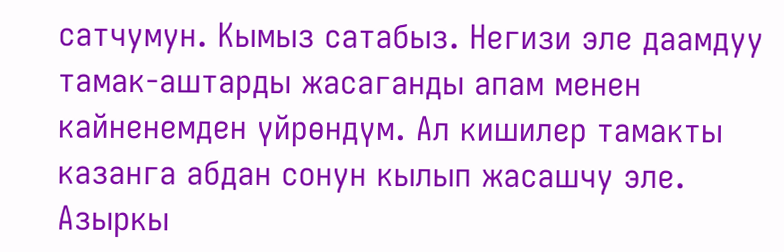сатчумун. Кымыз сатабыз. Негизи эле даамдуу тамак-аштарды жасаганды апам менен кайненемден үйрөндүм. Ал кишилер тамакты казанга абдан сонун кылып жасашчу эле. Азыркы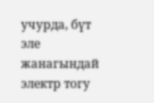учурда, бүт эле жанагындай электр тогу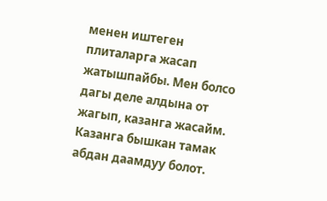менен иштеген плиталарга жасап жатышпайбы. Мен болсо дагы деле алдына от жагып, казанга жасайм. Казанга бышкан тамак абдан даамдуу болот.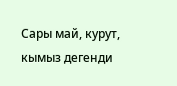Сары май, курут, кымыз дегенди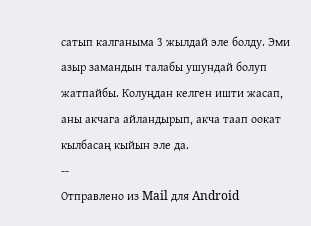сатып калганыма 3 жылдай эле болду. Эми азыр замандын талабы ушундай болуп жатпайбы. Колуңдан келген ишти жасап, аны акчага айландырып, акча таап оокат кылбасаң кыйын эле да.
--
Отправлено из Mail для Android